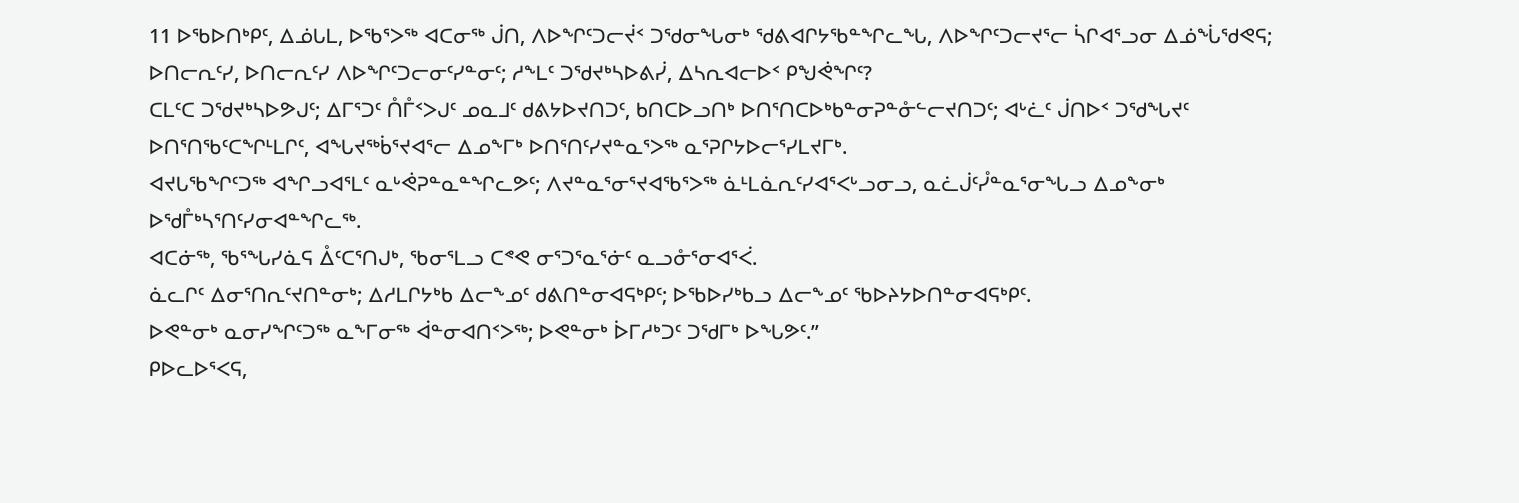11 ᐅᖃᐅᑎᒃᑭᑦ, ᐃᓅᒐᒪ, ᐅᖃᕐᐳᖅ ᐊᑕᓂᖅ ᒎᑎ, ᐱᐅᖏᑦᑐᓕᔫᑉ ᑐᖁᓂᖓᓂᒃ ᖁᕕᐊᒋᔭᖃᓐᖏᓚᖓ, ᐱᐅᖏᑦᑐᓕᔪᕐᓕ ᓵᒋᐊᕐᓗᓂ ᐃᓅᖔᖁᕙᕋ; ᐅᑎᓕᕆᑦᓯ, ᐅᑎᓕᕆᑦᓯ ᐱᐅᖏᑦᑐᓕᓂᑦᓯᓐᓂᑦ; ᓱᖕᒪᑦ ᑐᖁᔪᒃᓴᐅᕕᓰ, ᐃᓴᕆᐊᓕᐅᑉ ᑭᖑᕚᖏᑦ?
ᑕᒪᑦᑕ ᑐᖁᔪᒃᓴᐅᕗᒍᑦ; ᐃᒥᕐᑐᑦ ᑍᒤᑉᐳᒍᑦ ᓄᓇᒧᑦ ᑯᕕᔭᐅᔪᑎᑐᑦ, ᑲᑎᑕᐅᓗᑎᒃ ᐅᑎᕐᑎᑕᐅᒃᑲᓐᓂᕈᓐᓁᓪᓕᔪᑎᑐᑦ; ᐊᒡᓛᑦ ᒎᑎᐅᑉ ᑐᖁᖓᔪᑦ ᐅᑎᕐᑎᖃᑦᑕᖏᒻᒪᒋᑦ, ᐊᖓᔪᖅᑳᕐᔪᐊᕐᓕ ᐃᓄᖕᒥᒃ ᐅᑎᕐᑎᑦᓯᔪᓐᓇᕐᐳᖅ ᓇᕐᕈᒋᔭᐅᓕᕐᓯᒪᔪᒥᒃ.
ᐊᔪᒐᖃᖏᑦᑐᖅ ᐊᖏᓗᐊᕐᒪᑦ ᓇᒡᕚᕈᓐᓇᓐᖏᓚᕗᑦ; ᐱᔪᓐᓇᕐᓂᕐᔪᐊᖃᕐᐳᖅ ᓈᒻᒪᓈᕆᑦᓯᐊᕐᐸᒡᓗᓂᓗ, ᓇᓛᒎᑦᓮᓐᓇᕐᓂᖓᓗ ᐃᓄᖕᓂᒃ ᐅᖁᒤᒃᓴᕐᑎᑦᓯᓂᐊᓐᖏᓚᖅ.
ᐊᑕᓃᖅ, ᖃᕐᖓᓯᓈᕋ ᐂᑦᑕᕐᑎᒍᒃ, ᖃᓂᕐᒪᓗ ᑕᕝᕙ ᓂᕐᑐᕐᓇᕐᓃᑦ ᓇᓗᓁᕐᓂᐊᕐᐹ.
ᓈᓚᒋᑦ ᐃᓂᕐᑎᕆᑦᔪᑎᓐᓂᒃ; ᐃᓱᒪᒋᔭᒃᑲ ᐃᓕᖕᓄᑦ ᑯᕕᑎᓐᓂᐊᕋᒃᑭᑦ; ᐅᖃᐅᓯᒃᑲᓗ ᐃᓕᖕᓄᑦ ᖃᐅᔨᔭᐅᑎᓐᓂᐊᕋᒃᑭᑦ.
ᐅᕙᓐᓂᒃ ᓇᓂᓯᖏᑦᑐᖅ ᓇᖕᒥᓂᖅ ᐋᓐᓂᐊᑎᑉᐳᖅ; ᐅᕙᓐᓂᒃ ᐆᒥᓱᒃᑐᑦ ᑐᖁᒥᒃ ᐅᖓᕗᑦ.”
ᑭᐅᓚᐅᕐᐸᕋ,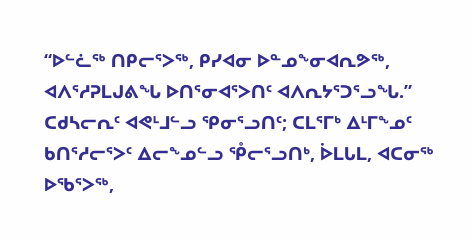“ᐅᓪᓛᖅ ᑎᑭᓕᕐᐳᖅ, ᑭᓯᐊᓂ ᐅᓐᓄᖕᓂᐊᕆᕗᖅ, ᐊᐱᕐᓱᕈᒪᒍᕕᖓ ᐅᑎᕐᓂᐊᕐᐳᑎᑦ ᐊᐱᕆᔭᕐᑐᕐᓗᖓ.”
ᑕᑯᓴᓕᕆᑦ ᐊᕙᒻᒧᓪᓗ ᕿᓂᕐᓗᑎᑦ; ᑕᒪᕐᒥᒃ ᐃᒻᒥᖕᓄᑦ ᑲᑎᕐᓱᓕᕐᐳᑦ ᐃᓕᖕᓄᓪᓗ ᕾᓕᕐᓗᑎᒃ, ᐆᒪᒐᒪ, ᐊᑕᓂᖅ ᐅᖃᕐᐳᖅ,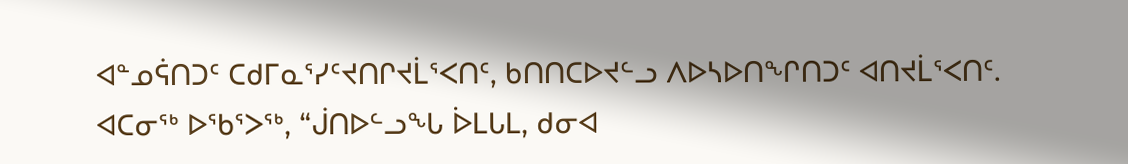ᐊᓐᓄᕌᑎᑐᑦ ᑕᑯᒥᓇᕐᓯᑦᔪᑎᒋᔪᒫᕐᐸᑎᑦ, ᑲᑎᑎᑕᐅᔪᓪᓗ ᐱᐅᓴᐅᑎᖏᑎᑐᑦ ᐊᑎᔪᒫᕐᐸᑎᑦ.
ᐊᑕᓂᖅ ᐅᖃᕐᐳᖅ, “ᒎᑎᐅᓪᓗᖓ ᐆᒪᒐᒪ, ᑯᓂᐊ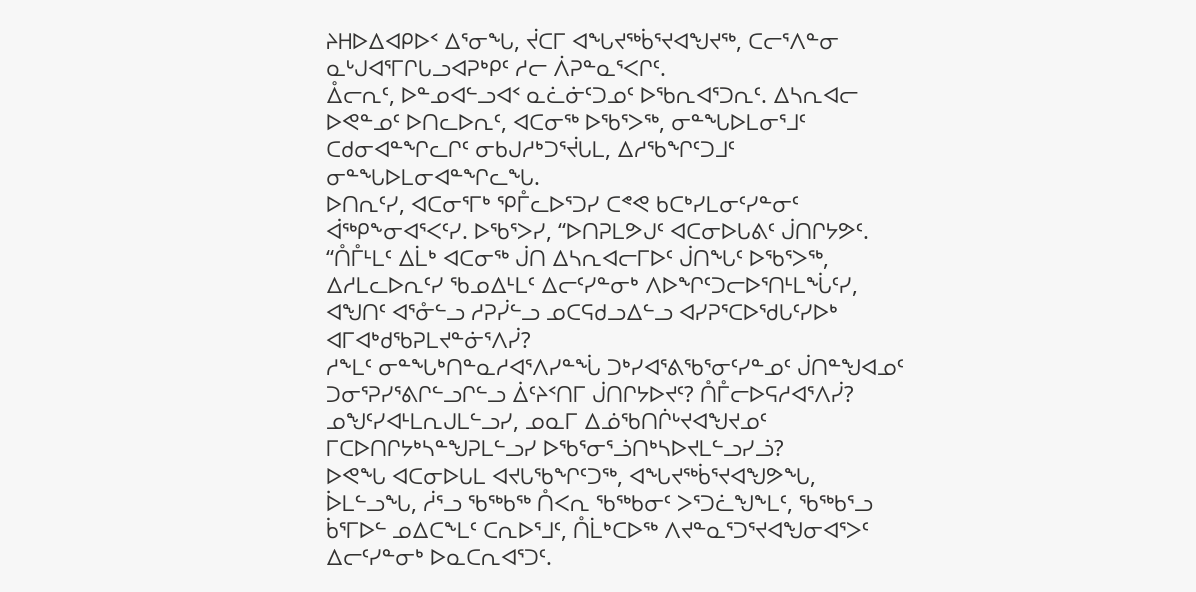ᔨᕼᐅᐃᐊᑭᐅᑉ ᐃᕐᓂᖓ, ᔫᑕᒥ ᐊᖓᔪᖅᑳᕐᔪᐊᖑᔪᖅ, ᑕᓕᕐᐱᓐᓂ ᓇᒡᒍᐊᕐᒥᒋᒐᓗᐊᕈᒃᑭᑦ ᓱᓕ ᐲᕈᓐᓇᕐᐸᒋᑦ.
ᐂᓕᕆᑦ, ᐅᓐᓄᐊᓪᓗᐊᑉ ᓇᓛᓃᑦᑐᓄᑦ ᐅᖃᕆᐊᕐᑐᕆᑦ. ᐃᓴᕆᐊᓕ ᐅᕙᓐᓄᑦ ᐅᑎᓚᐅᕆᑦ, ᐊᑕᓂᖅ ᐅᖃᕐᐳᖅ, ᓂᓐᖓᐅᒪᓂᕐᒧᑦ ᑕᑯᓂᐊᓐᖏᓚᒋᑦ ᓂᑲᒍᓱᒃᑐᕐᔫᒐᒪ, ᐃᓱᖃᖏᑦᑐᒧᑦ ᓂᓐᖓᐅᒪᓂᐊᓐᖏᓚᖓ.
ᐅᑎᕆᑦᓯ, ᐊᑕᓂᕐᒥᒃ ᕿᒤᓚᐅᕐᑐᓯ ᑕᕝᕙ ᑲᑕᒃᓯᒪᓂᑦᓯᓐᓂᑦ ᐋᖅᑭᖕᓂᐊᕐᐸᑦᓯ. ᐅᖃᕐᐳᓯ, “ᐅᑎᕈᒪᕗᒍᑦ ᐊᑕᓂᐅᒐᕕᑦ ᒎᑎᒋᔭᕗᑦ.
“ᑍᒤᒻᒪᑦ ᐃᒫᒃ ᐊᑕᓂᖅ ᒎᑎ ᐃᓴᕆᐊᓕᒥᐅᑦ ᒎᑎᖓᑦ ᐅᖃᕐᐳᖅ, ᐃᓱᒪᓚᐅᕆᑦᓯ ᖃᓄᐃᒻᒪᑦ ᐃᓕᑦᓯᓐᓂᒃ ᐱᐅᖏᑦᑐᓕᐅᕐᑎᒻᒪᖔᑦᓯ, ᐊᖑᑎᑦ ᐊᕐᓁᓪᓗ ᓱᕈᓰᓪᓗ ᓄᑕᕋᑯᓗᐃᓪᓗ ᐊᓯᕈᕐᑕᐅᖁᒐᑦᓯᐅᒃ ᐊᒥᐊᒃᑯᖃᕈᒪᔪᓐᓃᕐᐱᓰ?
ᓱᖕᒪᑦ ᓂᓐᖓᒃᑎᓐᓇᓱᐊᕐᐱᓯᓐᖔ ᑐᒃᓯᐊᕐᕕᖃᕐᓂᑦᓯᓐᓄᑦ ᒎᑎᓐᖑᐊᓄᑦ ᑐᓂᕐᕈᓯᕐᕕᒋᓪᓗᒋᓪᓗ ᐄᑦᔨᑉᑎᒥ ᒎᑎᒋᔭᐅᔪᑦ? ᑍᒤᓕᐅᕋᓱᐊᕐᐱᓰ? ᓄᖑᑦᓯᐊᒻᒪᕆᒍᒪᓪᓗᓯ, ᓄᓇᒥ ᐃᓅᖃᑎᒌᒡᔪᐊᖑᔪᓄᑦ ᒥᑕᐅᑎᒋᔭᒃᓴᓐᖑᕈᒪᓪᓗᓯ ᐅᖃᕐᓂᕐᓘᑎᒃᓴᐅᔪᒪᓪᓗᓯᓘ?
ᐅᕙᖓ ᐊᑕᓂᐅᒐᒪ ᐊᔪᒐᖃᖏᑦᑐᖅ, ᐊᖓᔪᖅᑳᕐᔪᐊᖑᕗᖓ, ᐆᒪᓪᓗᖓ, ᓲᕐᓗ ᖃᖅᑲᖅ ᑍᐸᕆ ᖃᖅᑲᓂᑦ ᐳᕐᑐᓛᖑᖕᒪᑦ, ᖃᖅᑲᕐᓗ ᑳᕐᒥᐅᓪ ᓄᐃᑕᖕᒪᑦ ᑕᕆᐅᕐᒧᑦ, ᑍᒫᒃᑕᐅᖅ ᐱᔪᓐᓇᕐᑐᕐᔪᐊᖑᓂᐊᕐᐳᑦ ᐃᓕᑦᓯᓐᓂᒃ ᐅᓇᑕᕆᐊᕐᑐᑦ.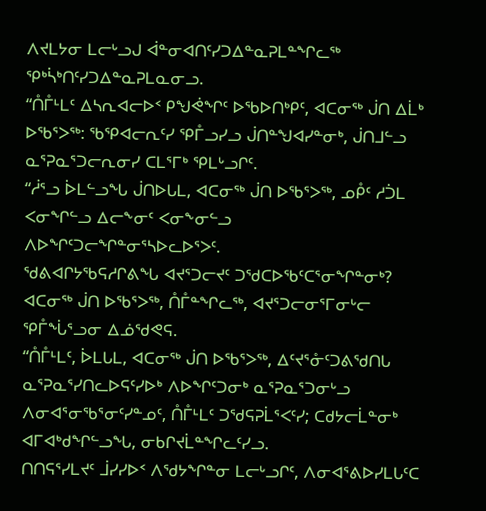ᐱᔪᒪᔭᓂ ᒪᓕᒡᓗᒍ ᐋᓐᓂᐊᑎᑦᓯᑐᐃᓐᓇᕈᒪᓐᖏᓚᖅ ᕿᒃᓵᒃᑎᑦᓯᑐᐃᓐᓇᕈᒪᓇᓂᓗ.
“ᑍᒤᒻᒪᑦ ᐃᓴᕆᐊᓕᐅᑉ ᑭᖑᕚᖏᑦ ᐅᖃᐅᑎᒃᑭᑦ, ᐊᑕᓂᖅ ᒎᑎ ᐃᒫᒃ ᐅᖃᕐᐳᖅ: ᖃᕿᐊᓕᕆᑦᓯ ᕿᒤᓗᓯᓗ ᒎᑎᓐᖑᐊᓯᓐᓂᒃ, ᒎᑎᒧᓪᓗ ᓇᕐᕈᓇᕐᑐᓕᕆᓂᓯ ᑕᒪᕐᒥᒃ ᕿᒪᒡᓗᒋᑦ.
“ᓲᕐᓗ ᐆᒪᓪᓗᖓ ᒎᑎᐅᒐᒪ, ᐊᑕᓂᖅ ᒎᑎ ᐅᖃᕐᐳᖅ, ᓄᑬᑦ ᓱᑑᒪ ᐸᓂᖏᓪᓗ ᐃᓕᖕᓂᑦ ᐸᓂᖕᓂᓪᓗ ᐱᐅᖏᑦᑐᓕᖏᓐᓂᕐᓴᐅᓚᐅᕐᐳᑦ.
ᖁᕕᐊᒋᔭᖃᕋᓱᒋᕕᖓ ᐊᔪᕐᑐᓕᔪᑦ ᑐᖁᑕᐅᖃᑦᑕᕐᓂᖏᓐᓂᒃ? ᐊᑕᓂᖅ ᒎᑎ ᐅᖃᕐᐳᖅ, ᑍᒤᓐᖏᓚᖅ, ᐊᔪᕐᑐᓕᓂᕐᒥᓂᒡᓕ ᕿᒤᖔᕐᓗᓂ ᐃᓅᖁᕙᕋ.
“ᑍᒤᒻᒪᑦ, ᐆᒪᒐᒪ, ᐊᑕᓂᖅ ᒎᑎ ᐅᖃᕐᐳᖅ, ᐃᑦᔪᕐᓁᑦᑐᕕᖁᑎᒐ ᓇᕐᕈᓇᕐᓯᑎᓚᐅᕋᑦᓯᐅᒃ ᐱᐅᖏᑦᑐᓂᒃ ᓇᕐᕈᓇᕐᑐᓂᒡᓗ ᐱᓂᐊᕐᓂᖃᕐᓂᑦᓯᓐᓄᑦ, ᑍᒤᒻᒪᑦ ᑐᖁᕋᕈᒫᕐᐸᑦᓯ; ᑕᑯᔭᓕᒫᓐᓂᒃ ᐊᒥᐊᒃᑯᖏᓪᓗᖓ, ᓂᑲᒋᔪᒫᓐᖏᓚᑦᓯᓗ.
ᑎᑎᕋᕐᓯᒪᔪᑦ ᒨᓯᓯᐅᑉ ᐱᖁᔭᖏᓐᓂ ᒪᓕᒡᓗᒋᑦ, ᐱᓂᐊᕐᕕᐅᓯᒪᒐᑦᑕ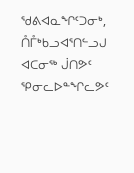ᖁᕕᐊᓇᖏᑦᑐᓂᒃ, ᑍᒤᒃᑲᓗᐊᕐᑎᓪᓗᒍ ᐊᑕᓂᖅ ᒎᑎᕗᑦ ᕿᓂᓚᐅᓐᖏᓚᕗᑦ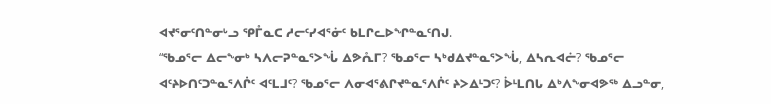ᐊᔪᕐᓂᑦᑎᓐᓂᒡᓗ ᕿᒤᓇᑕ ᓱᓕᑦᓯᐊᕐᓃᑦ ᑲᒪᒋᓚᐅᖏᓐᓇᑦᑎᒍ.
“ᖃᓄᕐᓕ ᐃᓕᖕᓂᒃ ᓴᐱᓕᕈᓐᓇᕐᐳᖔ ᐃᕗᕅᒥ? ᖃᓄᕐᓕ ᓴᒃᑯᐃᔪᓐᓇᕐᐳᖔ, ᐃᓴᕆᐊᓖ? ᖃᓄᕐᓕ ᐊᑦᔨᐅᑎᑦᑐᓐᓇᕐᐱᒌᑦ ᐊᑦᒪᒧᑦ? ᖃᓄᕐᓕ ᐱᓂᐊᕐᕕᒋᔪᓐᓇᕐᐱᒌᑦ ᔨᐳᐃᒻᑐᑦ? ᐆᒻᒪᑎᒐ ᐃᒃᐱᖕᓂᐊᕗᖅ ᐃᓗᓐᓂ,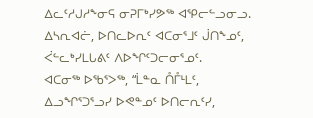ᐃᓚᑦᓱᒍᓱᖕᓂᕋ ᓂᕈᒥᒃᓯᕗᖅ ᐊᕿᓕᓪᓗᓂᓗ.
ᐃᓴᕆᐊᓖ, ᐅᑎᓚᐅᕆᑦ ᐊᑕᓂᕐᒧᑦ ᒎᑎᖕᓄᑦ, ᐹᓪᓚᒃᓯᒪᒐᕕᑦ ᐱᐅᖏᑦᑐᓕᓂᕐᓄᑦ.
ᐊᑕᓂᖅ ᐅᖃᕐᐳᖅ, “ᒫᓐᓇ ᑍᒤᒻᒪᑦ, ᐃᓗᖏᕐᑐᕐᓗᓯ ᐅᕙᓐᓄᑦ ᐅᑎᓕᕆᑦᓯ,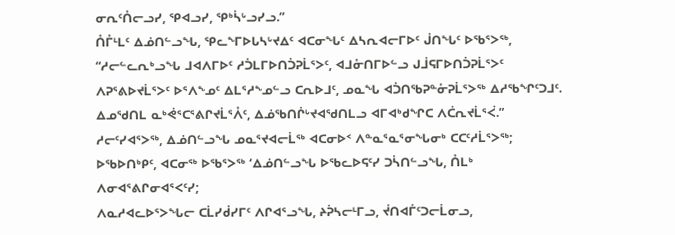ᓂᕆᑦᑍᓕᓗᓯ, ᕿᐊᓗᓯ, ᕿᒃᓵᒡᓗᓯᓗ.”
ᑍᒤᒻᒪᑦ ᐃᓅᑎᓪᓗᖓ, ᕿᓚᖕᒥᐅᒐᓴᒡᔪᐃᑦ ᐊᑕᓂᖓᑦ ᐃᓴᕆᐊᓕᒥᐅᑦ ᒎᑎᖓᑦ ᐅᖃᕐᐳᖅ, “ᓱᓕᓪᓚᕆᒃᓗᖓ ᒧᐊᐱᒥᐅᑦ ᓱᑑᒪᒥᐅᑎᑑᕈᒫᕐᐳᑦ, ᐊᒧᓁᑎᒥᐅᓪᓗ ᒍᒨᕋᒥᐅᑎᑑᕈᒫᕐᐳᑦ ᐱᕈᕐᕕᐅᔪᒫᕐᐳᑦ ᐅᕐᐱᖕᓄᑦ ᐃᒪᕐᓱᖕᓄᓪᓗ ᑕᕆᐅᒧᑦ, ᓄᓇᖓ ᐊᑑᑎᖃᕈᓐᓁᕈᒫᕐᐳᖅ ᐃᓱᖃᖏᑦᑐᒧᑦ. ᐃᓄᖁᑎᒪ ᓇᒃᕚᕐᑕᕐᕕᒋᔪᒫᕐᐰᑦ, ᐃᓅᖃᑎᒌᒡᔪᐊᖁᑎᒪᓗ ᐊᒥᐊᒃᑯᖏᑕ ᐱᑖᕆᔪᒫᕐᐹ.”
ᓱᓕᑦᓯᐊᕐᐳᖅ, ᐃᓅᑎᓪᓗᖓ ᓄᓇᕐᔪᐊᓕᒫᖅ ᐊᑕᓂᐅᑉ ᐱᓐᓇᕐᓇᕐᓂᖓᓂᒃ ᑕᑕᑦᓱᒫᕐᐳᖅ;
ᐅᖃᐅᑎᒃᑭᑦ, ᐊᑕᓂᖅ ᐅᖃᕐᐳᖅ ‘ᐃᓅᑎᓪᓗᖓ ᐅᖃᓚᐅᕋᑦᓯ ᑐᓵᑎᓪᓗᖓ, ᑍᒪᒃ ᐱᓂᐊᕐᕕᒋᓂᐊᕐᐸᑦᓯ;
ᐱᓇᓱᐊᓚᐅᕐᐳᖓᓕ ᑕᒫᓯᑰᓯᒥᑦ ᐱᒋᐊᕐᓗᖓ, ᔨᕉᓴᓕᒻᒥᓗ, ᔫᑎᐊᒦᑦᑐᓕᒫᓂᓗ,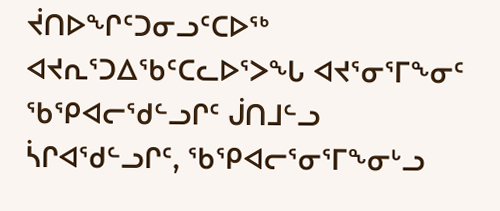ᔫᑎᐅᖏᑦᑐᓂᓗᑦᑕᐅᖅ ᐊᔪᕆᕐᑐᐃᖃᑦᑕᓚᐅᕐᐳᖓ ᐊᔪᕐᓂᕐᒥᖕᓂᑦ ᖃᕿᐊᓕᖁᓪᓗᒋᑦ ᒎᑎᒧᓪᓗ ᓵᒋᐊᖁᓪᓗᒋᑦ, ᖃᕿᐊᓕᕐᓂᕐᒥᖕᓂᒡᓗ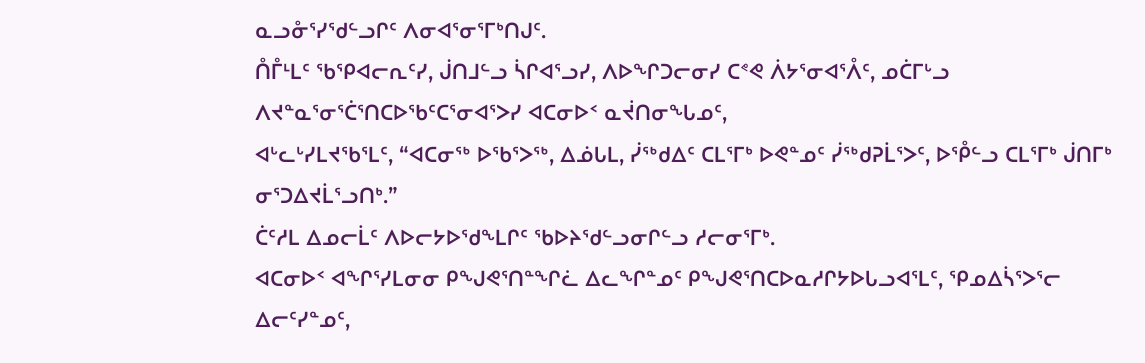ᓇᓗᓁᕐᓯᖁᓪᓗᒋᑦ ᐱᓂᐊᕐᓂᕐᒥᒃᑎᒍᑦ.
ᑍᒤᒻᒪᑦ ᖃᕿᐊᓕᕆᑦᓯ, ᒎᑎᒧᓪᓗ ᓵᒋᐊᕐᓗᓯ, ᐱᐅᖏᑐᓕᓂᓯ ᑕᕝᕙ ᐲᔭᕐᓂᐊᕐᐰᑦ, ᓄᑖᒥᒡᓗ ᐱᔪᓐᓇᕐᓂᕐᑖᕐᑎᑕᐅᖃᑦᑕᕐᓂᐊᕐᐳᓯ ᐊᑕᓂᐅᑉ ᓇᔫᑎᓂᖓᓄᑦ,
ᐊᒡᓚᒡᓯᒪᔪᖃᕐᒪᑦ, “ᐊᑕᓂᖅ ᐅᖃᕐᐳᖅ, ᐃᓅᒐᒪ, ᓰᖅᑯᐃᑦ ᑕᒪᕐᒥᒃ ᐅᕙᓐᓄᑦ ᓰᖅᑯᕈᒫᕐᐳᑦ, ᐅᕾᓪᓗ ᑕᒪᕐᒥᒃ ᒎᑎᒥᒃ ᓂᕐᑐᐃᔪᒫᕐᓗᑎᒃ.”
ᑖᑦᓱᒪ ᐃᓄᓕᒫᑦ ᐱᐅᓕᔭᐅᖁᖕᒪᒋᑦ ᖃᐅᔨᖁᓪᓗᓂᒋᓪᓗ ᓱᓕᓂᕐᒥᒃ.
ᐊᑕᓂᐅᑉ ᐊᖏᕐᓯᒪᓂᓂ ᑭᖑᕙᕐᑎᓐᖏᓛ ᐃᓚᖏᓐᓄᑦ ᑭᖑᕙᕐᑎᑕᐅᓇᓱᒋᔭᐅᒐᓗᐊᕐᒪᑦ, ᕿᓄᐃᓵᕐᐳᕐᓕ ᐃᓕᑦᓯᓐᓄᑦ,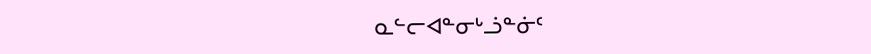ᓇᓪᓕᐊᓐᓂᒡᓘᓐᓃᑦ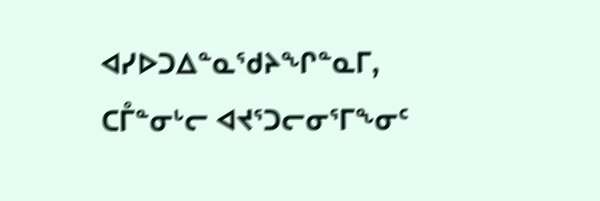ᐊᓯᐅᑐᐃᓐᓇᖁᔨᖏᓐᓇᒥ, ᑕᒤᓐᓂᒡᓕ ᐊᔪᕐᑐᓕᓂᕐᒥᖕᓂᑦ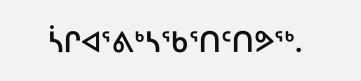ᓵᒋᐊᕐᕕᒃᓴᖃᕐᑎᑦᑎᕗᖅ.